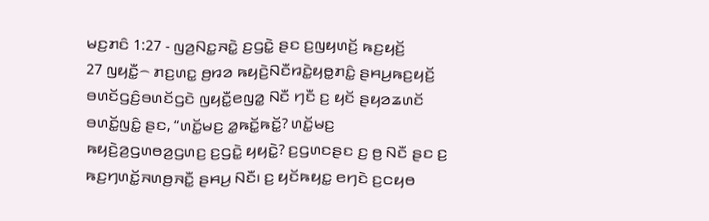ꤗꤢ꤬ꤊꤢꤨ 1:27 - ꤜꤤ꤬ꤡꤢ꤭ꤏꤢꤧ꤭ ꤢ꤬ꤞꤢꤧ꤭ ꤔꤢ ꤢ꤬ꤜꤟꤛꤢꤩ꤬ ꤒꤢ꤬ꤟꤢꤩ꤬
27 ꤜꤟꤢꤪ꤭꤮ ꤊꤢ꤬ꤛꤢ꤭ ꤥ꤬ꤙꤤ ꤒꤟꤢꤧ꤬ꤡꤢꤪꤙꤢꤧ꤭ꤟꤥ꤭ꤊꤢꤨ꤭ ꤔꤌꤣ꤬ꤒꤢ꤬ꤟꤢꤩ꤬ ꤋꤛꤢꤩꤞꤢꤨ꤬ꤋꤛꤢꤩꤞꤢꤧ ꤜꤟꤢꤪ꤭ꤕꤜꤤ꤭ ꤡꤢꤪ ꤚꤢꤪ ꤢ꤬ ꤟꤢꤩ ꤔꤟꤤꤘꤛꤢꤩ ꤋꤛꤢꤩ꤭ꤜꤢꤨ꤭ ꤔꤢ, “ꤛꤢꤩ꤭ꤗꤢ꤬ ꤤ꤭ꤒꤢꤩ꤭ꤒꤢꤩ꤭? ꤛꤢꤩ꤭ꤗꤢ꤬ ꤒꤟꤢꤧ꤬ꤤ꤬ꤞꤛꤥꤤ꤬ꤞꤛꤢ꤬ ꤢ꤬ꤞꤢꤧ꤭ ꤟꤟꤢꤧ꤭? ꤢ꤬ꤞꤛꤢꤔꤢ ꤢ꤬ ꤥ꤬ ꤡꤢꤪ ꤔꤢ ꤢ꤬ ꤒꤢ꤬ꤚꤛꤢꤩ꤭ꤏꤛꤥ꤬ꤏꤢꤪ꤭ ꤔꤌꤣ꤬ ꤡꤢꤪ꤯ ꤢ꤬ ꤟꤢꤩꤒꤟꤢ꤭ ꤕꤚꤢꤧ ꤢ꤬ꤍꤟꤥ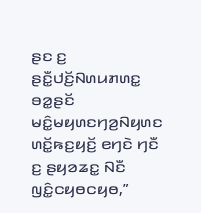ꤔꤢ ꤢ꤬ ꤔꤢꤪ꤭ꤓꤢꤩ꤬ꤡꤛꤣꤊꤛꤢ꤭ ꤋꤤ꤭ꤔꤢꤩ ꤗꤢꤨ꤭ꤗꤟꤛꤢꤚꤤ꤬ꤡꤟꤛꤢ ꤛꤢꤩ꤭ꤒꤢ꤬ꤟꤢꤩ꤬ ꤕꤚꤢꤧ ꤚꤢꤪ ꤢ꤬ ꤔꤟꤤꤘꤢ꤭ ꤡꤢꤪ ꤜꤢꤨ꤭ꤍꤟꤥꤍꤟꤥ,”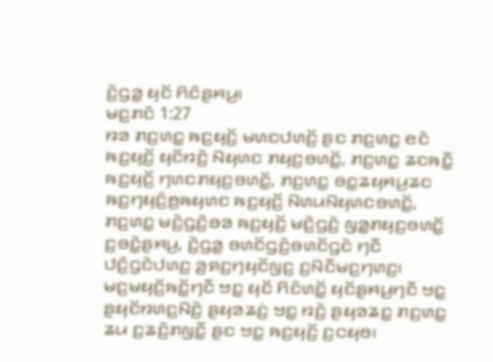ꤢꤧ꤬ꤞꤤ꤭ ꤟꤢꤩ ꤖꤢꤨꤔꤌꤣ꤬꤯
ꤗꤢ꤬ꤊꤢꤨ 1:27
ꤙꤤ ꤊꤢ꤬ꤛꤢ꤭ ꤒꤢ꤬ꤟꤢꤩ꤬ ꤗꤛꤢꤓꤛꤢꤩ꤬ ꤔꤢ ꤊꤢ꤬ꤛꤢ꤭ ꤕꤢꤧ ꤒꤢ꤬ꤟꤢꤩ꤬ ꤟꤢꤩꤙꤢꤧ꤬ ꤡꤟꤛꤢ ꤊꤟꤢ꤬ꤋꤛꤢꤩ꤭, ꤊꤢ꤬ꤛꤢ꤭ ꤘꤢꤒꤢꤪ꤭ ꤒꤢ꤬ꤟꤢꤩ꤬ ꤚꤛꤢꤊꤟꤢ꤬ꤋꤛꤢꤩ꤭, ꤊꤢ꤬ꤛꤢ꤭ ꤋꤢ꤭ꤘꤟꤌꤣ꤬ꤘꤢ ꤒꤢ꤬ꤚꤟꤢꤨ꤬ꤥ꤬ꤒꤟꤛꤢ ꤒꤢ꤬ꤟꤢꤩ꤬ ꤡꤛꤣꤡꤟꤛꤢꤋꤛꤢꤩ꤭, ꤊꤢ꤬ꤛꤢ꤭ ꤗꤢꤧ꤬ꤞꤢꤧ꤬ꤋꤤ ꤒꤢ꤬ꤟꤢꤩ꤬ ꤗꤢꤧ꤬ꤞꤢꤧ꤬ ꤜꤤ꤭ꤊꤟꤢ꤬ꤋꤛꤢꤩ꤭ ꤢ꤬ꤋꤢꤧ꤭ꤔꤌꤣ꤬, ꤢꤧ꤬ꤞꤤ꤭ ꤋꤛꤢꤩꤞꤢꤨ꤬ꤋꤛꤢꤩꤞꤢꤧ ꤚꤢꤪ ꤓꤢꤨ꤬ꤞꤢꤧꤓꤛꤢ꤬ ꤤ꤬ꤎꤢ꤬ꤚꤟꤢꤩꤜꤢ꤬ ꤢ꤬ꤡꤢꤪꤗꤢ꤬ꤚꤛꤢ꤬꤯
ꤗꤢ꤬ꤗꤟꤢꤩ꤬ꤒꤢꤩ꤭ꤚꤢꤪ ꤠꤢ꤭ ꤟꤢꤩ ꤖꤢꤨꤛꤢꤩ꤭ ꤟꤢꤩꤔꤌꤣ꤬ꤚꤢꤪ ꤠꤢ꤭ ꤔꤟꤢꤩꤙꤛꤢ꤬ꤡꤢꤧ꤬ ꤔꤟꤤꤘꤢꤦ꤬ ꤠꤢ꤭ ꤙꤢꤧ꤬ ꤔꤟꤤꤘꤢ꤭ ꤊꤢ꤬ꤛꤢ꤭ ꤘꤣ ꤢ꤬ꤘꤢꤨ꤬ꤊꤜꤢꤪ꤭ ꤔꤢ ꤠꤢ꤭ ꤒꤢ꤬ꤟꤢꤩ꤬ ꤢ꤬ꤍꤟꤥ꤯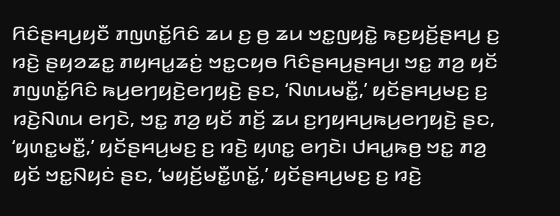ꤖꤢꤨꤔꤌꤣ꤬ꤟꤢꤪ ꤊꤜꤛꤢꤩ꤭ꤖꤢꤨ ꤘꤣ ꤢ꤬ ꤥ꤬ ꤘꤣ ꤠꤢ꤭ꤜꤟꤢꤧ꤭ ꤒꤢ꤬ꤟꤢꤩ꤬ꤔꤌꤣ꤬ ꤢ꤬ ꤙꤢꤧ꤬ ꤔꤟꤤꤘꤢ꤭ ꤊꤟꤌꤣ꤭ꤘꤢꤦ꤬ ꤠꤢ꤭ꤍꤟꤥ ꤖꤢꤨꤔꤌꤣ꤬ꤔꤌꤣ꤬꤯ ꤠꤢ꤭ ꤊꤤ꤬ ꤟꤢꤩ ꤊꤜꤛꤢꤩ꤭ꤖꤢꤨ ꤒꤣ꤬ꤕꤚꤟꤢꤧ꤬ꤕꤚꤟꤢꤧ꤬ ꤔꤢ, ‘ꤡꤛꤣꤗꤢꤪ꤭,’ ꤟꤢꤩꤔꤌꤣ꤬ꤗꤢ꤬ ꤢ꤬ ꤙꤢꤧ꤬ꤡꤛꤣ ꤕꤚꤢꤧ, ꤠꤢ꤭ ꤊꤤ꤬ ꤟꤢꤩ ꤊꤢꤩ꤬ ꤘꤣ ꤢ꤬ꤚꤟꤌꤣ꤬ꤒꤣ꤬ꤕꤚꤟꤢꤧ꤬ ꤔꤢ, ‘ꤟꤛꤢ꤭ꤗꤢꤪ꤭,’ ꤟꤢꤩꤔꤌꤣ꤬ꤗꤢ꤬ ꤢ꤬ ꤙꤢꤧ꤬ ꤟꤛꤢ꤭ ꤕꤚꤢꤧ꤯ ꤓꤌꤣ꤭ꤒꤥ꤬ ꤠꤢ꤭ ꤊꤤ꤬ ꤟꤢꤩ ꤠꤢ꤭ꤡꤟꤢꤦ ꤔꤢ, ‘ꤗꤟꤢꤩ꤬ꤗꤢꤪ꤭ꤛꤢꤩ꤭,’ ꤟꤢꤩꤔꤌꤣ꤬ꤗꤢ꤬ ꤢ꤬ ꤙꤢꤧ꤬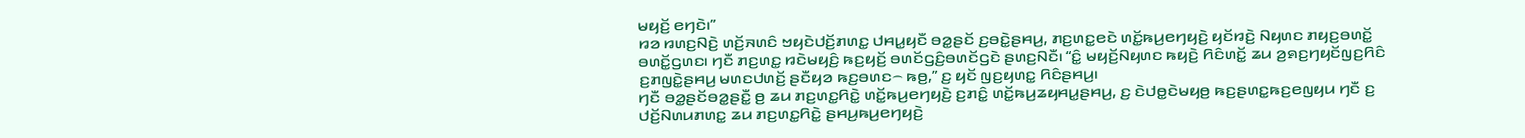ꤗꤟꤢꤩ꤬ ꤕꤚꤢꤧ꤯”
ꤙꤤ ꤙꤛꤢ꤬ꤡꤢꤧ꤬ ꤛꤢꤩ꤬ꤏꤛꤢꤨ ꤠꤟꤢꤧꤓꤢꤩ꤬ꤊꤛꤢ꤭ ꤓꤌꤣ꤭ꤟꤢꤪ ꤋꤤ꤭ꤔꤢꤩ ꤢ꤬ꤋꤢꤧ꤭ꤔꤌꤣ꤬, ꤊꤢ꤬ꤛꤢ꤭ꤕꤢꤧ ꤛꤢꤩ꤭ꤒꤣ꤬ꤕꤚꤟꤢꤧ꤬ ꤟꤢꤩꤙꤢꤧ꤬ ꤡꤟꤛꤢ ꤊꤟꤢ꤬ꤋꤛꤢꤩ꤭ ꤋꤛꤢꤩ꤭ꤞꤛꤢ꤯ ꤚꤢꤪ ꤊꤢ꤬ꤛꤢ꤭ ꤙꤢꤧꤗꤟꤢꤨ꤬ ꤒꤢ꤬ꤟꤢꤩ꤬ ꤋꤛꤢꤩꤞꤢꤨ꤬ꤋꤛꤢꤩꤞꤢꤧ ꤔꤛꤢ꤬ꤡꤢꤪ꤯ “ꤢꤨ꤭ ꤗꤟꤢꤩ꤬ꤡꤟꤛꤢ ꤒꤟꤢꤧ꤬ ꤖꤢꤨꤛꤢꤩ꤭ ꤘꤣ ꤤ꤬ꤎꤢ꤬ꤚꤟꤢꤩꤜꤢ꤬ꤖꤢꤨ ꤢ꤬ꤊꤜꤢꤧ꤭ꤔꤌꤣ꤬ ꤗꤛꤢꤓꤛꤢꤩ꤬ ꤔꤢꤪꤟꤤ ꤒꤢ꤬ꤋꤛꤢ꤮ ꤒꤥ꤬,” ꤢ꤬ ꤟꤢꤩ ꤜꤢ꤬ꤟꤛꤢ꤭ ꤖꤢꤨꤔꤌꤣ꤬꤯
ꤚꤢꤪ ꤋꤤ꤭ꤔꤢꤩꤋꤤ꤭ꤔꤢꤪ꤭ ꤥ꤬ ꤘꤣ ꤊꤢ꤬ꤛꤢ꤭ꤖꤢꤧ꤭ ꤛꤢꤩ꤭ꤒꤣ꤬ꤕꤚꤟꤢꤧ꤬ ꤢ꤬ꤊꤢꤨ꤭ ꤛꤢꤩ꤭ꤒꤣ꤬ꤘꤟꤌꤣ꤭ꤔꤌꤣ꤬, ꤢ꤬ ꤢꤧꤓꤥ꤭ꤢꤧꤗꤟꤥ꤬ ꤒꤢ꤬ꤔꤛꤢ꤭ꤒꤢ꤬ꤕꤜꤟꤣ ꤚꤢꤪ ꤢ꤬ ꤓꤢꤩ꤬ꤡꤛꤣꤊꤛꤢ꤭ ꤘꤣ ꤊꤢ꤬ꤛꤢ꤭ꤖꤢꤧ꤭ ꤔꤌꤣ꤬ꤒꤣ꤬ꤕꤚꤟꤢꤧ꤬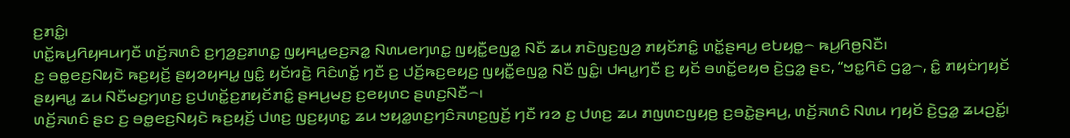ꤢ꤬ꤊꤢꤨ꤭꤯
ꤛꤢꤩ꤭ꤒꤣ꤬ꤖꤟꤌꤣꤚꤢꤪ ꤛꤢꤩ꤬ꤏꤛꤢꤨ ꤢ꤬ꤚꤤ꤬ꤢ꤬ꤊꤛꤢ꤭ ꤜꤟꤌꤣ꤭ꤕꤢ꤬ꤏꤤ꤭ ꤡꤛꤣꤕꤚꤛꤢ꤭ ꤜꤟꤢꤪ꤭ꤕꤜꤤ꤭ ꤡꤢꤪ ꤘꤣ ꤊꤢꤧꤜꤢ꤬ꤜꤤ꤬ ꤊꤟꤢꤩꤊꤢꤨ꤭ ꤛꤢꤩ꤭ꤔꤌꤣ꤬ ꤕꤝꤟꤥ꤭꤮ ꤒꤣ꤬ꤖꤥ꤬ꤡꤢꤪ꤯
ꤢ꤬ ꤋꤥ꤭ꤕꤢ꤬ꤡꤟꤢꤧ ꤒꤢ꤬ꤟꤢꤩ꤬ ꤔꤟꤤꤟꤌꤣ꤭ ꤜꤢꤨ꤭ ꤟꤢꤩꤙꤢꤧ꤬ ꤖꤢꤨꤛꤢꤩ꤭ ꤚꤢꤪ ꤢ꤬ ꤓꤢꤩ꤬ꤒꤢ꤬ꤕꤟꤢ꤬ ꤜꤟꤢꤪ꤭ꤕꤜꤤ꤭ ꤡꤢꤪ ꤜꤢꤨ꤭꤯ ꤓꤌꤣ꤭ꤚꤢꤪ ꤢ꤬ ꤟꤢꤩ ꤋꤛꤢꤩ꤭ꤕꤟꤥ ꤢꤧ꤬ꤞꤤ꤭ ꤔꤢ, “ꤠꤢ꤭ꤖꤢꤨ ꤞꤤ꤭꤮, ꤢꤨ꤭ ꤊꤟꤢꤦꤚꤟꤢꤩ ꤔꤟꤌꤣ꤭ ꤘꤣ ꤡꤢꤪꤗꤢ꤬ꤚꤛꤢ꤬ ꤢ꤬ꤓꤛꤢꤩ꤭ꤢ꤬ꤊꤟꤢꤩꤊꤢꤨ꤭ ꤔꤌꤣ꤬ꤗꤢ꤬ ꤢ꤬ꤕꤟꤛꤢ ꤔꤛꤢ꤬ꤡꤢꤪ꤮꤯
ꤛꤢꤩ꤬ꤏꤛꤢꤨ ꤔꤢ ꤢ꤬ ꤋꤥ꤭ꤕꤢ꤬ꤡꤟꤢꤧ ꤒꤢ꤬ꤟꤢꤩ꤬ ꤓꤛꤢ꤬ ꤜꤢ꤬ꤟꤛꤢ꤭ ꤘꤣ ꤠꤟꤤ꤭ꤛꤢ꤬ꤚꤢꤨꤏꤛꤢ꤬ꤜꤢꤩ꤬ ꤚꤢꤪ ꤙꤤ ꤢ꤬ ꤓꤛꤢ꤬ ꤘꤣ ꤊꤜꤛꤢꤜꤟꤥ꤬ ꤢ꤬ꤋꤢꤧ꤭ꤔꤌꤣ꤬, ꤛꤢꤩ꤬ꤏꤛꤢꤨ ꤡꤛꤣ ꤚꤟꤢꤩ ꤢꤧ꤬ꤞꤤ꤭ ꤘꤣꤑꤢꤩ꤭꤯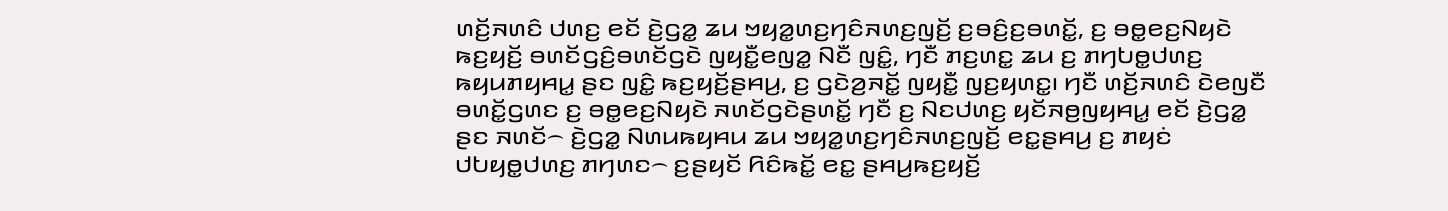ꤛꤢꤩ꤬ꤏꤛꤢꤨ ꤓꤛꤢ꤬ ꤕꤢꤩ ꤢꤧ꤬ꤞꤤ꤭ ꤘꤣ ꤠꤟꤤ꤭ꤛꤢ꤬ꤚꤢꤨꤏꤛꤢ꤬ꤜꤢꤩ꤬ ꤢ꤬ꤋꤢꤨ꤬ꤢ꤬ꤋꤛꤢꤩ꤭, ꤢ꤬ ꤋꤥ꤭ꤕꤢ꤬ꤡꤟꤢꤧ ꤒꤢ꤬ꤟꤢꤩ꤬ ꤋꤛꤢꤩꤞꤢꤨ꤬ꤋꤛꤢꤩꤞꤢꤧ ꤜꤟꤢꤪ꤭ꤕꤜꤤ꤭ ꤡꤢꤪ ꤜꤢꤨ꤭, ꤚꤢꤪ ꤊꤢ꤬ꤛꤢ꤭ ꤘꤣ ꤢ꤬ ꤊꤚꤝꤥ꤭ꤓꤛꤢ꤬ ꤒꤟꤣꤊꤟꤌꤣ꤭ ꤔꤢ ꤜꤢꤨ꤭ ꤒꤢ꤬ꤟꤢꤩ꤬ꤔꤌꤣ꤬, ꤢ꤬ ꤞꤢꤧꤤ꤬ꤏꤢꤩ꤭ ꤜꤟꤢꤪ꤭ ꤜꤢ꤬ꤟꤛꤢ꤭꤯ ꤚꤢꤪ ꤛꤢꤩ꤬ꤏꤛꤢꤨ ꤢꤧꤕꤜꤢꤪ ꤋꤛꤢꤩ꤭ꤞꤛꤢ ꤢ꤬ ꤋꤥ꤭ꤕꤢ꤬ꤡꤟꤢꤧ ꤏꤛꤢꤩꤞꤢꤧꤔꤛꤢꤩ꤭ ꤚꤢꤪ ꤢ꤬ ꤡꤢꤓꤛꤢ꤬ ꤟꤢꤩꤏꤥ꤬ꤜꤟꤌꤣ꤭ ꤕꤢꤩ ꤢꤧ꤬ꤞꤤ꤭ ꤔꤢ ꤏꤛꤢꤩ꤮ ꤢꤧ꤬ꤞꤤ꤭ ꤡꤛꤣꤒꤟꤌꤣ ꤘꤣ ꤠꤟꤤ꤭ꤛꤢ꤬ꤚꤢꤨꤏꤛꤢ꤬ꤜꤢꤩ꤬ ꤕꤢ꤭ꤔꤌꤣ꤬ ꤢ꤬ ꤊꤟꤢꤦ ꤓꤝꤟꤥ꤭ꤓꤛꤢ꤬ ꤊꤚꤛꤢ꤮ ꤢ꤬ꤔꤟꤢꤩ ꤖꤢꤨꤒꤢꤩ꤭ ꤕꤢ꤭ ꤔꤌꤣ꤬ꤒꤢ꤬ꤟꤢꤩ꤬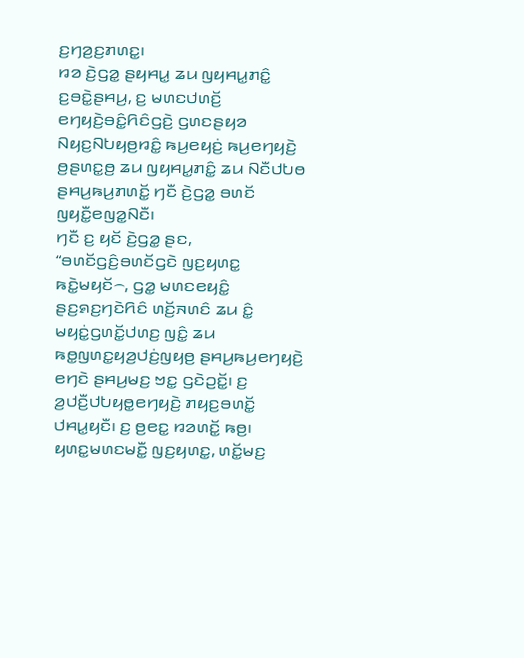ꤢ꤬ꤚꤤ꤬ꤢ꤬ꤊꤛꤢ꤭꤯
ꤙꤤ ꤢꤧ꤬ꤞꤤ꤭ ꤔꤟꤌꤣ꤭ ꤘꤣ ꤜꤟꤌꤣ꤭ꤊꤢꤨ꤭ ꤢ꤬ꤋꤢꤧ꤭ꤔꤌꤣ꤬, ꤢ꤬ ꤗꤛꤢꤓꤛꤢꤩ꤬ ꤕꤚꤟꤢꤧ꤬ꤋꤢꤨ꤭ꤖꤢꤨꤞꤢꤧ꤬ ꤞꤛꤢꤔꤟꤤ ꤡꤟꤢ꤬ꤡꤝꤟꤥ꤬ꤙꤢꤨ꤭ ꤒꤣ꤬ꤕꤟꤢꤦ꤬ ꤒꤣ꤬ꤕꤚꤟꤢꤧ꤬ ꤥ꤬ꤔꤛꤢ꤭ꤥ꤬ ꤘꤣ ꤜꤟꤌꤣ꤭ꤊꤢꤨ꤭ ꤘꤣ ꤡꤢꤪꤓꤝꤥ ꤔꤌꤣ꤬ꤒꤣ꤬ꤊꤛꤢꤩ꤭ ꤚꤢꤪ ꤢꤧ꤬ꤞꤤ꤭ ꤋꤛꤢꤩ ꤜꤟꤢꤪ꤭ꤕꤜꤤ꤭ꤡꤢꤪ꤯
ꤚꤢꤪ ꤢ꤬ ꤟꤢꤩ ꤢꤧ꤬ꤞꤤ꤭ ꤔꤢ, “ꤋꤛꤢꤩꤞꤢꤨ꤬ꤋꤛꤢꤩꤞꤢꤧ ꤜꤢ꤬ꤟꤛꤢ꤭ ꤒꤢꤧ꤭ꤗꤟꤢꤩ꤮, ꤞꤤ꤭ ꤗꤛꤢꤕꤟꤢꤨ꤭ ꤔꤢ꤬ꤎꤢ꤬ꤚꤢꤧꤖꤢꤨ ꤛꤢꤩ꤬ꤏꤛꤢꤨ ꤘꤣ ꤢꤨ꤭ ꤗꤟꤢꤦ꤭ꤞꤛꤢꤩ꤭ꤓꤛꤢ꤬ ꤜꤢꤨ꤭ ꤘꤣ ꤒꤥ꤭ꤜꤛꤢ꤭ꤟꤤ꤬ꤓꤢꤦ꤬ꤜꤟꤥ꤬ ꤔꤌꤣ꤬ꤒꤣ꤬ꤕꤚꤟꤢꤧ꤬ ꤕꤚꤢꤧ ꤔꤌꤣ꤬ꤗꤢ꤬ ꤠꤢ꤭ ꤞꤢꤧꤑꤢꤩ꤭꤯ ꤢ꤬ ꤤ꤬ꤓꤢꤪ꤬ꤓꤝꤟꤥ꤭ꤕꤚꤟꤢꤧ꤬ ꤊꤟꤢ꤬ꤋꤛꤢꤩ꤭ ꤓꤌꤣ꤭ꤟꤢꤪ꤯ ꤢ꤬ ꤥ꤬ꤕꤢ꤭ ꤙꤤꤛꤢꤩ꤭ ꤒꤥ꤬꤯ ꤟꤛꤢ꤭ꤗꤛꤢꤗꤢꤪ꤭ ꤜꤢ꤬ꤟꤛꤢ꤭, ꤛꤢꤩ꤭ꤗꤢ꤬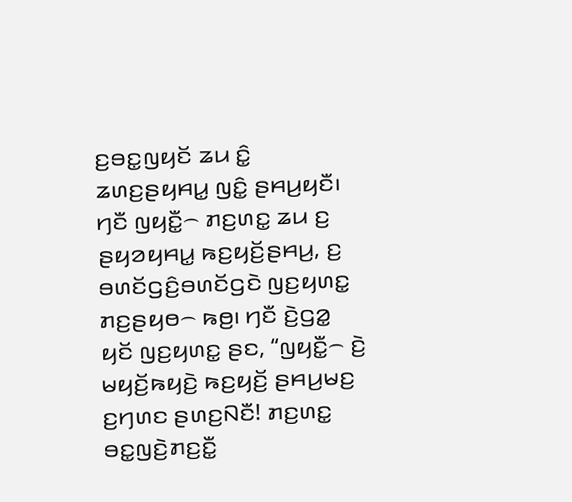ꤢ꤬ꤋꤢ꤭ꤜꤟꤢꤩ ꤘꤣ ꤢꤨ꤭ ꤘꤛꤢ꤬ꤔꤟꤌꤣ꤭ ꤜꤢꤨ꤭ ꤔꤌꤣ꤬ꤟꤢꤪ꤯
ꤚꤢꤪ ꤜꤟꤢꤪ꤭꤮ ꤊꤢ꤬ꤛꤢ꤭ ꤘꤣ ꤢ꤬ ꤔꤟꤤꤟꤌꤣ꤭ ꤒꤢ꤬ꤟꤢꤩ꤬ꤔꤌꤣ꤬, ꤢ꤬ ꤋꤛꤢꤩꤞꤢꤨ꤬ꤋꤛꤢꤩꤞꤢꤧ ꤜꤢ꤬ꤟꤛꤢ꤭ ꤊꤢ꤬ꤔꤟꤥ꤮ ꤒꤥ꤬꤯ ꤚꤢꤪ ꤢꤧ꤬ꤞꤤ꤭ ꤟꤢꤩ ꤜꤢ꤬ꤟꤛꤢ꤭ ꤔꤢ, “ꤜꤟꤢꤪ꤭꤮ ꤢꤧ꤬ ꤗꤟꤢꤩ꤬ꤒꤟꤢꤧ꤬ ꤒꤢ꤬ꤟꤢꤩ꤬ ꤔꤌꤣ꤬ꤗꤢ꤬ ꤢ꤬ꤚꤛꤢ ꤔꤛꤢ꤬ꤡꤢꤪ! ꤊꤢ꤬ꤛꤢ꤭ ꤋꤢ꤭ꤜꤢꤧ꤬ꤊꤢ꤬ꤢꤪ꤭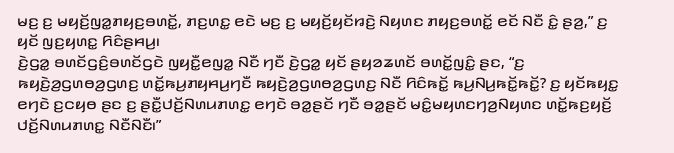ꤗꤢ꤬ ꤢ꤬ ꤗꤟꤢꤩ꤬ꤜꤤ꤭ꤊꤟꤢ꤬ꤋꤛꤢꤩ꤭, ꤊꤢ꤬ꤛꤢ꤭ ꤕꤢꤧ ꤗꤢ꤬ ꤢ꤬ ꤗꤟꤢꤩ꤬ꤟꤢꤩꤙꤢꤧ꤬ ꤡꤟꤛꤢ ꤊꤟꤢ꤬ꤋꤛꤢꤩ꤭ ꤕꤢꤩ ꤡꤢꤪ ꤢꤨ꤭ ꤔꤤ꤬,” ꤢ꤬ ꤟꤢꤩ ꤜꤢ꤬ꤟꤛꤢ꤭ ꤖꤢꤨꤔꤌꤣ꤬꤯
ꤢꤧ꤬ꤞꤤ꤭ ꤋꤛꤢꤩꤞꤢꤨ꤬ꤋꤛꤢꤩꤞꤢꤧ ꤜꤟꤢꤪ꤭ꤕꤜꤤ꤭ ꤡꤢꤪ ꤚꤢꤪ ꤢꤧ꤬ꤞꤤ꤭ ꤟꤢꤩ ꤔꤟꤤꤘꤛꤢꤩ ꤋꤛꤢꤩ꤭ꤜꤢꤨ꤭ ꤔꤢ, “ꤢ꤬ ꤒꤟꤢꤧ꤬ꤤ꤬ꤞꤛꤥꤤ꤬ꤞꤛꤢ꤬ ꤛꤢꤩ꤭ꤒꤣ꤬ꤊꤟꤌꤣ꤬ꤚꤢꤪ ꤒꤟꤢꤧ꤬ꤤ꤬ꤞꤛꤥꤤ꤬ꤞꤛꤢ꤬ ꤡꤢꤪ ꤖꤢꤨꤒꤢꤩ꤭ ꤒꤣ꤬ꤡꤣ꤬ꤒꤢꤩ꤭ꤒꤢꤩ꤭? ꤢ꤬ ꤟꤢꤩꤒꤟꤢ꤭ ꤕꤚꤢꤧ ꤢ꤬ꤍꤟꤥ ꤔꤢ ꤢ꤬ ꤔꤢꤪ꤭ꤓꤢꤩ꤬ꤡꤛꤣꤊꤛꤢ꤭ ꤕꤚꤢꤧ ꤋꤤ꤭ꤔꤢꤩ ꤚꤢꤪ ꤋꤤ꤭ꤔꤢꤩ ꤗꤢꤨ꤭ꤗꤟꤛꤢꤚꤤ꤬ꤡꤟꤛꤢ ꤛꤢꤩ꤭ꤒꤢ꤬ꤟꤢꤩ꤬ ꤓꤢꤩ꤬ꤡꤛꤣꤊꤛꤢ꤭ ꤡꤢꤪꤡꤢꤪ꤯”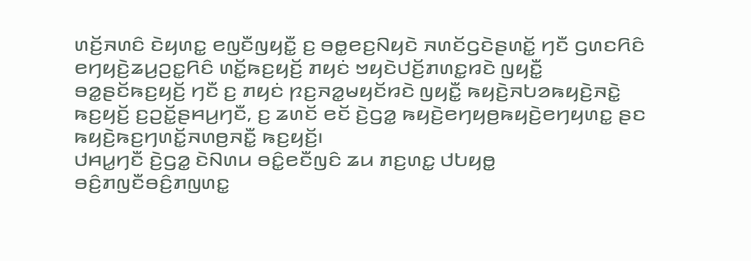ꤛꤢꤩ꤬ꤏꤛꤢꤨ ꤢꤧꤟꤛꤢ꤭ ꤕꤜꤢꤪꤜꤟꤢꤪ꤭ ꤢ꤬ ꤋꤥ꤭ꤕꤢ꤬ꤡꤟꤢꤧ ꤏꤛꤢꤩꤞꤢꤧꤔꤛꤢꤩ꤭ ꤚꤢꤪ ꤞꤛꤢꤖꤢꤨ ꤕꤚꤟꤢꤧ꤬ꤘꤣ꤬ꤑꤢ꤭ꤖꤢꤨ ꤛꤢꤩ꤭ꤒꤢ꤬ꤟꤢꤩ꤬ ꤊꤟꤢꤦ ꤠꤟꤢꤧꤓꤢꤩ꤬ꤊꤛꤢ꤭ꤙꤢꤧ ꤜꤟꤢꤪ꤭ ꤋꤤ꤭ꤔꤢꤩꤒꤢ꤬ꤟꤢꤩ꤬ ꤚꤢꤪ ꤢ꤬ ꤊꤟꤢꤦ ꤐꤢ꤬ꤏꤤ꤭ꤗꤟꤢꤩꤙꤢꤧ ꤜꤟꤢꤪ꤭ ꤒꤟꤢꤧ꤬ꤏꤝꤤꤒꤟꤢꤧ꤬ꤏꤢꤧ꤭ ꤒꤢ꤬ꤟꤢꤩ꤬ ꤢ꤬ꤑꤢꤩ꤭ꤔꤌꤣ꤬ꤚꤢꤪ, ꤢ꤬ ꤘꤛꤢꤩ ꤕꤢꤩ ꤢꤧ꤬ꤞꤤ꤭ ꤒꤟꤢꤧ꤬ꤕꤚꤟꤥ꤬ꤒꤟꤢꤧ꤬ꤕꤚꤟꤛꤢ꤭ ꤔꤢ ꤒꤟꤢꤧ꤬ꤒꤢ꤬ꤚꤛꤢꤩ꤭ꤏꤛꤥ꤬ꤏꤢꤪ꤭ ꤒꤢ꤬ꤟꤢꤩ꤬꤯
ꤓꤌꤣ꤭ꤚꤢꤪ ꤢꤧ꤬ꤞꤤ꤭ ꤢꤧꤡꤛꤣ ꤋꤢꤨ꤭ꤕꤢꤪꤜꤢꤨ ꤘꤣ ꤊꤢ꤬ꤛꤢ꤭ ꤓꤝꤟꤥ꤭ ꤋꤢꤨ꤬ꤊꤜꤢꤪꤋꤢꤨ꤬ꤊꤜꤛꤢ꤭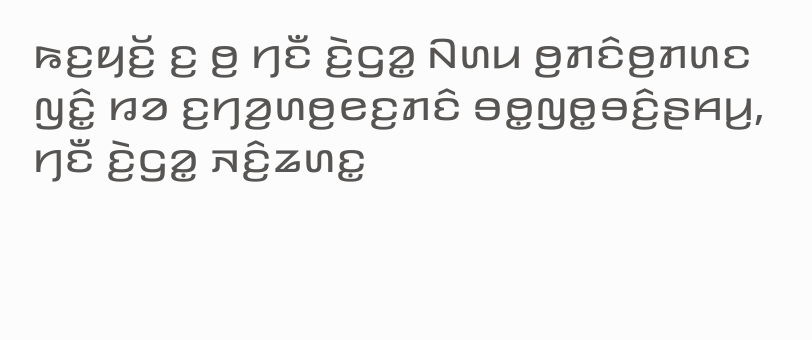ꤒꤢ꤬ꤟꤢꤩ꤬ ꤢ꤬ ꤥ꤬ ꤚꤢꤪ ꤢꤧ꤬ꤞꤤ꤭ ꤡꤛꤣ ꤥ꤬ꤊꤢꤨꤥ꤬ꤊꤛꤢ ꤜꤢꤨ꤭ ꤙꤤ ꤢ꤬ꤚꤤ꤬ꤛꤥ꤬ꤕꤢ꤬ꤊꤢꤨ ꤋꤥ꤭ꤜꤥ꤭ꤋꤢꤨ꤬ꤔꤌꤣ꤬, ꤚꤢꤪ ꤢꤧ꤬ꤞꤤ꤭ ꤏꤢꤨ꤬ꤘꤛꤢ꤭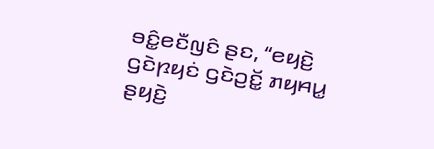ꤋꤢꤨ꤭ꤕꤢꤪꤜꤢꤨ ꤔꤢ, “ꤕꤟꤢꤧ꤬ ꤞꤢꤧꤐꤟꤢꤦ ꤞꤢꤧꤑꤢꤩ꤭ ꤊꤟꤌꤣ꤭ ꤔꤟꤢꤧ꤬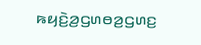ꤒꤟꤢꤧ꤬ꤤ꤬ꤞꤛꤥꤤ꤬ꤞꤛꤢ꤬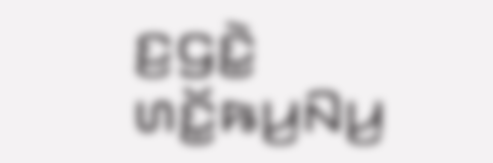ꤢ꤬ꤞꤢꤧ꤭ ꤛꤢꤩ꤭ꤒꤣ꤬ꤡꤣ꤬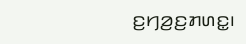ꤢ꤬ꤚꤤ꤬ꤢ꤬ꤊꤛꤢ꤭꤯